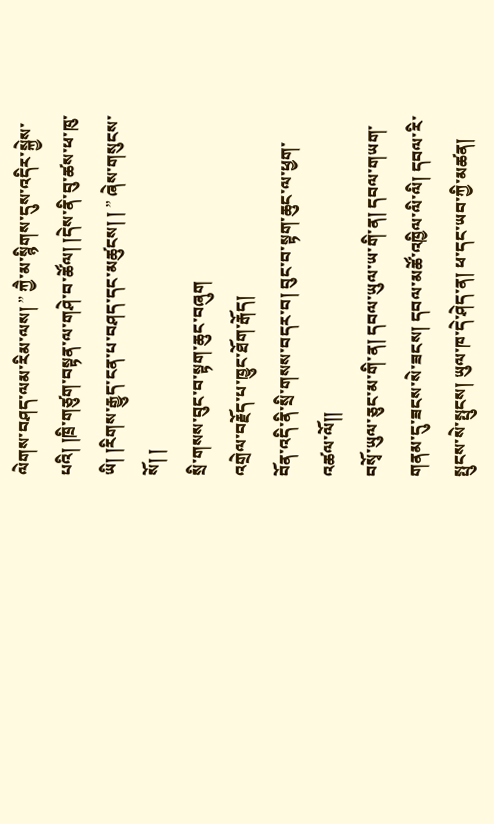ལེགས་བཤད་ལམ་རིམ་ལས། ” ཀྱཻ་མ་སྙིགས་དུས་འདིར་སྐྱེས་པའི། །ཁྲི་གཙུག་བསྟན་ལ་གཤེ་བ་ཚོལ། །དེས་ནི་བུ་ཚས་ཕ་ཁུ་ཡི། །རིགས་རྒྱུད་ངན་པ་བཤད་དང་མཚུངས། ། ” ཞེས་གསུངས་སོ། །
སྲི་གསས་བུང་བ་སྟག་ཆུང་བཞུག
འགྲེལ་བརྗོད་པ་ཁྱུང་ཐོག་རྒོད།
བོན་འདི་ནི་སྲི་གསས་བདར་བ། བུང་བ་སྟག་ཆུང་ལ་ཕྱག་འཚལ་ལོ།།
བསྭོ་ཡུལ་ཅུང་མ་གི་ན། དབལ་ཡུལ་ཡ་གི་ན། དབལ་གཡག་གནམ་དུ་ཟངས་སེ་ཟངས། དབལ་མཚོ་འཁྱིལ་ལི་ལི། དབལ་རི་སྤུངས་སེ་སྤུངས། ཡུལ་ཁ་དེ་ཤེད་ན། ཕ་དང་ཡབ་ཀྱི་མཚན།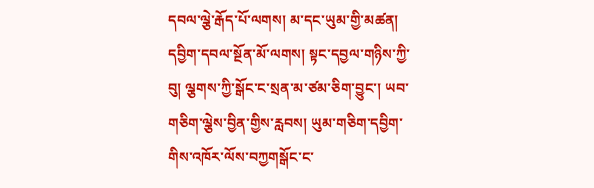དབལ་ལྕེ་རྒོད་པོ་ལགས། མ་དང་ཡུམ་གྱི་མཚན། དབྱིག་དབལ་སྔོན་མོ་ལགས། སྟང་དབྱལ་གཉིས་ཀྱི་བུ། ལྕགས་ཀྱི་སྒོང་ང་སྲན་མ་ཙམ་ཅིག་བྱུང་། ཡབ་གཅིག་ལྕེས་བྱིན་གྱིས་རླབས། ཡུམ་གཅིག་དབྱིག་གིས་འཁོར་ལོས་བཀྱགསྒོང་ང་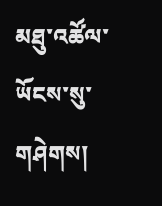མཐུ་འཚོལ་ཡོངས་སུ་གཤེགས།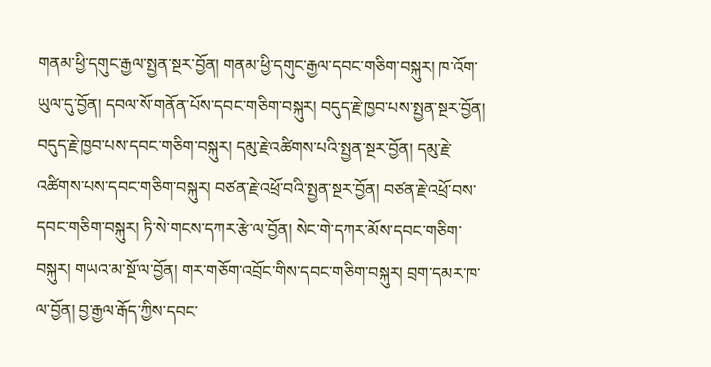གནམ་ཕྱི་དགུང་རྒྱལ་སྤྱན་སྔར་བྱོན། གནམ་ཕྱི་དགུང་རྒྱལ་དབང་གཅིག་བསྐུར། ཁ་འོག་ཡུལ་དུ་བྱོན། དབལ་སོ་གནོན་པོས་དབང་གཅིག་བསྐུར། བདུད་རྗེ་ཁྱབ་པས་སྤྱན་སྔར་བྱོན། བདུད་རྗེ་ཁྱབ་པས་དབང་གཅིག་བསྐུར། དམུ་རྗེ་འཚིགས་པའི་སྤྱན་སྔར་བྱོན། དམུ་རྗེ་འཚིགས་པས་དབང་གཅིག་བསྐུར། བཙན་རྗེ་འཕྲོ་བའི་སྤྱན་སྔར་བྱོན། བཙན་རྗེ་འཕྲོ་བས་དབང་གཅིག་བསྐུར། ཏི་སེ་གངས་དཀར་རྩེ་ལ་བྱོན། སེང་གེ་དཀར་མོས་དབང་གཅིག་བསྐུར། གཡའ་མ་སྔོ་ལ་བྱོན། གར་གཅོག་འབྲོང་གིས་དབང་གཅིག་བསྐུར། བྲག་དམར་ཁ་ལ་བྱོན། བྱ་རྒྱལ་རྒོད་ཀྱིས་དབང་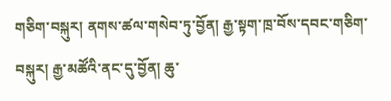གཅིག་བསྐུར། ནགས་ཚལ་གསེབ་ཏུ་བྱོན། རྒྱ་སྟག་ཁྲ་བོས་དབང་གཅིག་བསྐུར། རྒྱ་མཚོའི་ནང་དུ་བྱོན། ཆུ་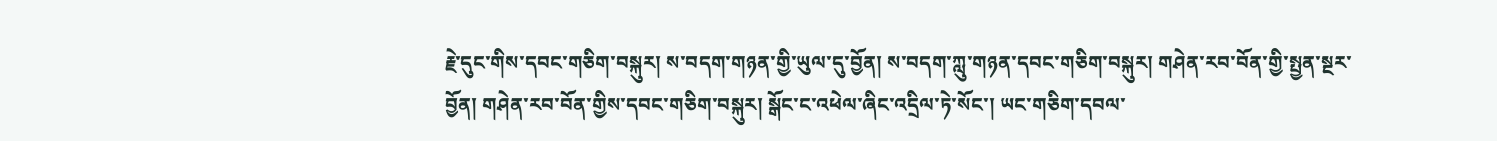རྗེ་དུང་གིས་དབང་གཅིག་བསྐུར། ས་བདག་གཉན་གྱི་ཡུལ་དུ་བྱོན། ས་བདག་ཀླུ་གཉན་དབང་གཅིག་བསྐུར། གཤེན་རབ་བོན་གྱི་སྤྱན་སྔར་བྱོན། གཤེན་རབ་བོན་གྱིས་དབང་གཅིག་བསྐུར། སྒོང་ང་འཕེལ་ཞིང་འདྲིལ་ཏེ་སོང་། ཡང་གཅིག་དབལ་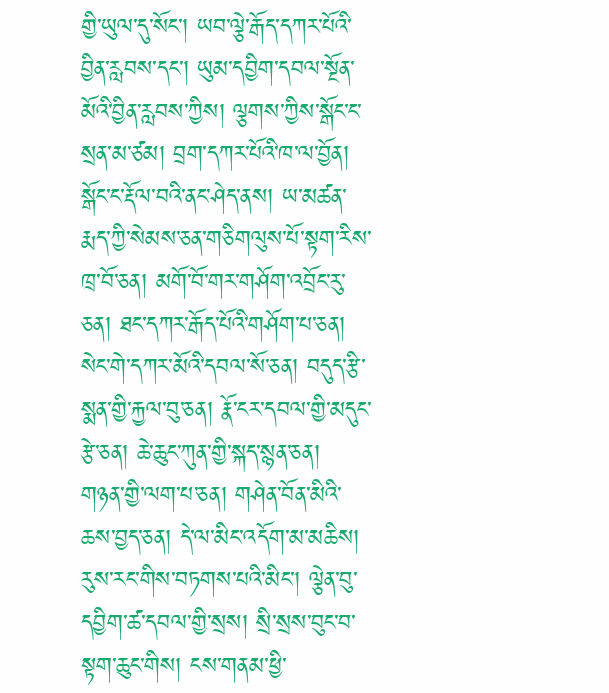གྱི་ཡུལ་དུ་སོང་། ཡབ་ལྕེ་རྒོད་དཀར་པོའི་བྱིན་རླབས་དང་། ཡུམ་དབྱིག་དབལ་སྔོན་མོའི་བྱིན་རླབས་ཀྱིས། ལྕགས་ཀྱིས་སྒོང་ང་སྲན་མ་ཙམ། བྲག་དཀར་པོའི་ཁ་ལ་བྱོན། སྒོང་ང་རྡོལ་བའི་ནང་ཤེད་ནས། ཡ་མཚན་རྨད་ཀྱི་སེམས་ཅན་གཅིགལུས་པོ་སྟག་རིས་ཁྲ་བོ་ཅན། མགོ་བོ་གར་གཤོག་འབྲོང་རུ་ཅན། ཐང་དཀར་རྒོད་པོའི་གཤོག་པ་ཅན། སེང་གེ་དཀར་མོའི་དབལ་སོ་ཅན། བདུད་རྩི་སྨན་གྱི་རྐྱལ་བུ་ཅན། རྣོ་ངར་དབལ་གྱི་མདུང་རྩེ་ཅན། ཆེ་ཆུང་ཀུན་གྱི་སྐད་སྙན་ཅན། གཉན་གྱི་ལག་པ་ཅན། གཤེན་བོན་མིའི་ཆས་བྱད་ཅན། དེ་ལ་མིང་འདོག་མ་མཆིས། རུས་རང་གིས་བཏགས་པའི་མིང་། ལྕེན་བུ་དབྱིག་ཚ་དབལ་གྱི་སྲས། སྲི་སྲས་བུང་བ་སྟག་ཆུང་གིས། ངས་གནམ་ཕྱི་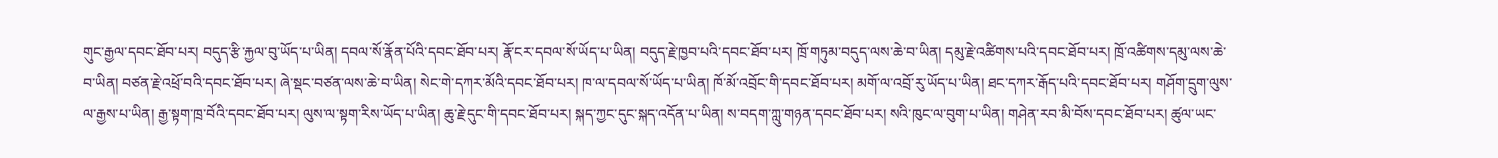གུང་རྒྱལ་དབང་ཐོབ་པར། བདུད་རྩི་རྐྱལ་བུ་ཡོད་པ་ཡིན། དབལ་སོ་རྣོན་པོའི་དབང་ཐོབ་པར། རྣོ་ངར་དབལ་སོ་ཡོད་པ་ཡིན། བདུད་རྗེ་ཁྱབ་པའི་དབང་ཐོབ་པར། ཁྲོ་གཏུམ་བདུད་ལས་ཆེ་བ་ཡིན། དམུ་རྗེ་འཚིགས་པའི་དབང་ཐོབ་པར། ཁྲོ་འཚིགས་དམུ་ལས་ཆེ་བ་ཡིན། བཙན་རྗེ་འཕྲོ་བའི་དབང་ཐོབ་པར། ཞེ་སྡང་བཙན་ལས་ཆེ་བ་ཡིན། སེང་གེ་དཀར་མོའི་དབང་ཐོབ་པར། ཁ་ལ་དབལ་སོ་ཡོད་པ་ཡིན། ཁོ་མོ་འབྲོང་གི་དབང་ཐོབ་པར། མགོ་ལ་འབྲོ་རུ་ཡོད་པ་ཡིན། ཐང་དཀར་རྒོད་པའི་དབང་ཐོབ་པར། གཤོག་དྲུག་ལུས་ལ་རྒྱས་པ་ཡིན། རྒྱ་སྟག་ཁྲ་བོའི་དབང་ཐོབ་པར། ལུས་ལ་སྟག་རིས་ཡོད་པ་ཡིན། ཆུ་རྗེ་དུང་གི་དབང་ཐོབ་པར། སྐད་ཀྱང་དུང་སྐད་འདོན་པ་ཡིན། ས་བདག་ཀླུ་གཉན་དབང་ཐོབ་པར། སའི་ཁུང་ལ་བུག་པ་ཡིན། གཤེན་རབ་མི་བོས་དབང་ཐོབ་པར། ཚུལ་ཡང་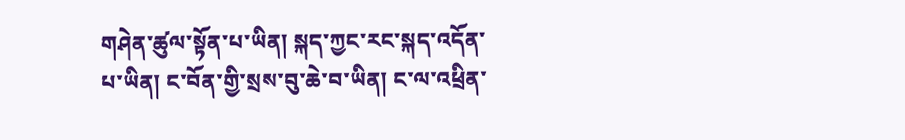གཤེན་ཚུལ་སྟོན་པ་ཡིན། སྐད་ཀྱང་རང་སྐད་འདོན་པ་ཡིན། ང་བོན་གྱི་སྲས་བུ་ཆེ་བ་ཡིན། ང་ལ་འཕྲིན་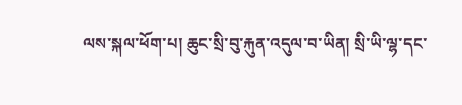ལས་སྐལ་ཕོག་པ། ཆུང་སྲི་བུ་རྐུན་འདུལ་བ་ཡིན། སྲི་ཡི་ལྷ་དང་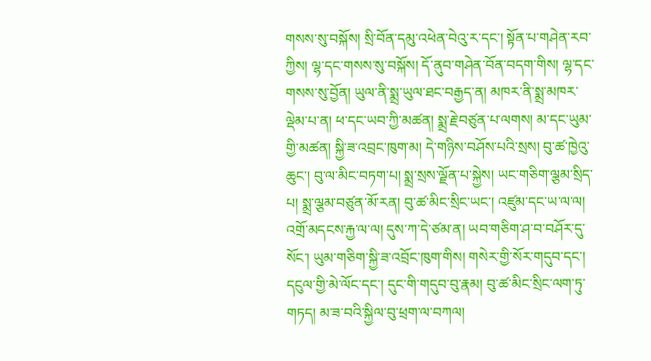གསས་སུ་བསྐོས། སྲི་བོན་དམུ་འཕེན་བེའུ་ར་དང་། སྟོན་པ་གཤེན་རབ་ཀྱིས། ལྷ་དང་གསས་སུ་བསྐོས། དོ་ནུབ་གཤེན་བོན་བདག་གིས། ལྷ་དང་གསས་སུ་བྱོན། ཡུལ་ནི་སྨྲ་ཡུལ་ཐང་བརྒྱད་ན། མཁར་ནི་སྨྲ་མཁར་ལྡེམ་པ་ན། ཕ་དང་ཡབ་ཀྱི་མཚན། སྨྲ་རྗེ་བཙུན་པ་ལགས། མ་དང་ཡུམ་གྱི་མཚན། སྐྱི་ཟ་འབྲང་ཁུག་མ། དེ་གཉིས་བཤོས་པའི་སྲས། བུ་ཚ་ཁྱེའུ་ཆུང་། བུ་ལ་མིང་བཏག་པ། སྨྲ་སྲས་ལྗོན་པ་སྐྱེས། ཡང་གཅིག་ལྕམ་སྲིད་པ། སྨྲ་ལྕམ་བཙུན་མོ་རན། བུ་ཚ་མིང་སྲིང་ཡང་། འཛུམ་དང་ཡ་ལ་ལ། འགྲོ་མདངས་རྐྱ་ལ་ལ། དུས་ཀ་དེ་ཙམ་ན། ཡབ་གཅིག་ཤ་བ་བཤོར་དུ་སོང་། ཡུམ་གཅིག་སྐྱི་ཟ་འབྲོང་ཁུག་གིས། གསེར་གྱི་སོར་གདུབ་དང་། དངུལ་གྱི་མེ་ལོང་དང་། དུང་གི་གདུབ་བུ་རྣམ། བུ་ཚ་མིང་སྲིང་ལག་ཏུ་གཏད། མ་ཟ་བའི་སྐྱིལ་བུ་ཕྲག་ལ་བཀལ།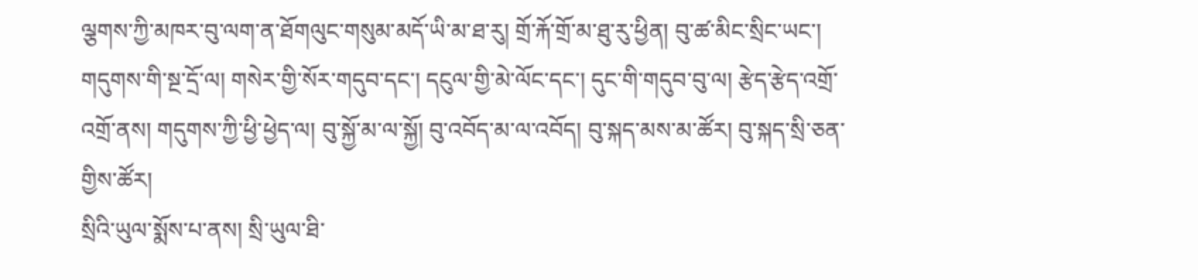ལྕགས་ཀྱི་མཁར་བུ་ལག་ན་ཐོགལུང་གསུམ་མདོ་ཡི་མ་ཐ་རུ། གྲོ་རྐོ་གྲོ་མ་ཐུ་རུ་ཕྱིན། བུ་ཚ་མིང་སྲིང་ཡང་། གདུགས་གི་སྔ་དྲོ་ལ། གསེར་གྱི་སོར་གདུབ་དང་། དངུལ་གྱི་མེ་ལོང་དང་། དུང་གི་གདུབ་བུ་ལ། རྩེད་རྩེད་འགྲོ་འགྲོ་ནས། གདུགས་ཀྱི་ཕྱི་ཕྱེད་ལ། བུ་སྐྱོ་མ་ལ་སྐྱོ། བུ་འབོད་མ་ལ་འབོད། བུ་སྐད་མས་མ་ཚོར། བུ་སྐད་སྲི་ཅན་གྱིས་ཚོར།
སྲིའི་ཡུལ་སྨོས་པ་ནས། སྲི་ཡུལ་ཐི་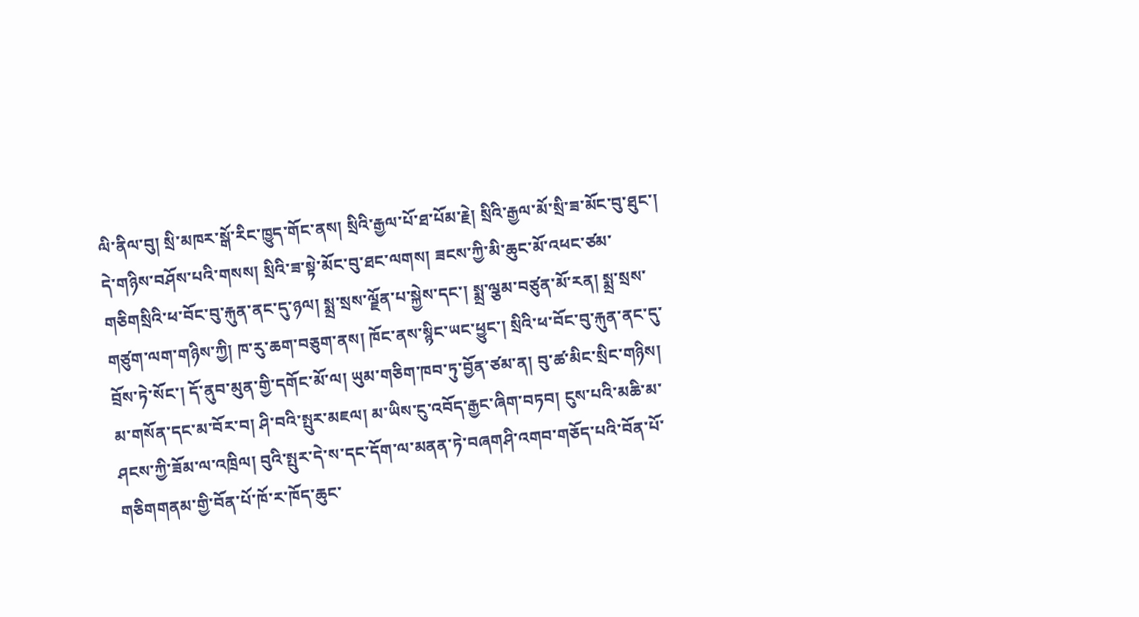ལི་ནིལ་བུ། སྲི་མཁར་སྒོ་རིང་ཁྱུད་གོང་ནས། སྲིའི་རྒྱལ་པོ་ཐ་པོམ་རྗེ། སྲིའི་རྒྱལ་མོ་སྲི་ཟ་མོང་བུ་ཐུང་། དེ་གཉིས་བཤོས་པའི་གསས། སྲིའི་ཟ་སྟེ་མོང་བུ་ཐང་ལགས། ཟངས་ཀྱི་མི་ཆུང་མོ་འཕང་ཙམ་གཅིགསྲིའི་ཕ་བོང་བུ་རྐུན་ནང་དུ་ཉལ། སྨྲ་སྲས་ལྗོན་པ་སྐྱེས་དང་། སྨྲ་ལྕམ་བཙུན་མོ་རན། སྨྲ་སྲས་གཙུག་ལག་གཉིས་ཀྱི། ཁ་རུ་ཆག་བཅུག་ནས། ཁོང་ནས་སྙིང་ཡང་ཕྱུང་། སྲིའི་ཕ་བོང་བུ་རྐུན་ནང་དུ་བྲོས་ཏེ་སོང་། དོ་ནུབ་མུན་གྱི་དགོང་མོ་ལ། ཡུམ་གཅིག་ཁབ་ཏུ་བྱོན་ཙམ་ན། བུ་ཚ་མིང་སྲིང་གཉིས། མ་གསོན་དང་མ་བོར་བ། ཤི་བའི་སྤུར་མཇལ། མ་ཡིས་ངུ་འབོད་རྒྱང་ཞིག་བཏབ། ངུས་པའི་མཆི་མ་ཤངས་ཀྱི་ཟོམ་ལ་འཁྲིལ། བུའི་སྤུར་དེ་ས་དང་དོག་ལ་མནན་ཏེ་བཞགཤི་འགབ་གཅོད་པའི་བོན་པོ་གཅིགགནམ་གྱི་བོན་པོ་ཁོ་ར་ཁོད་ཆུང་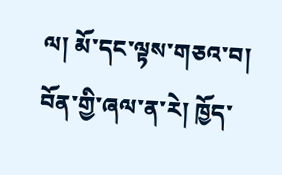ལ། མོ་དང་ལྟས་གཅའ་བ། བོན་གྱི་ཞལ་ན་རེ། ཁྱོད་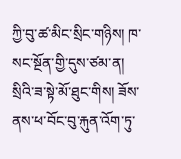ཀྱི་བུ་ཚ་མིང་སྲིང་གཉིས། ཁ་སང་སྔོན་གྱི་དུས་ཙམ་ན། སྲིའི་ཟ་སྟེ་མོ་ཐུང་གིས། ཟོས་ནས་ཕ་བོང་བུ་རྐུན་འོག་ཏུ་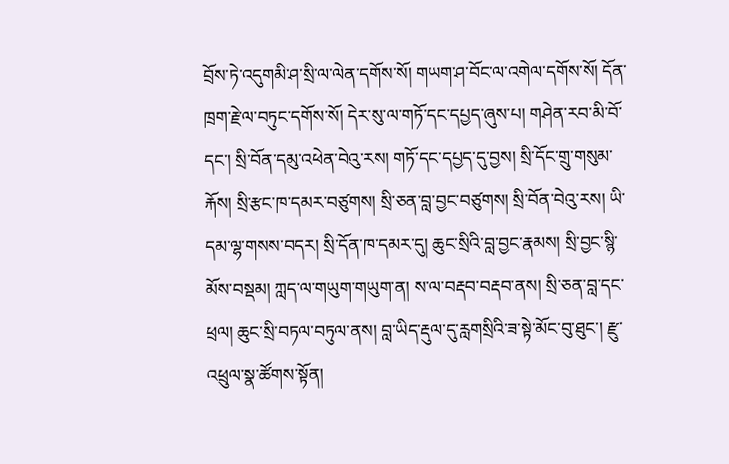བྲོས་ཏེ་འདུགམི་ཤ་སྲི་ལ་ལེན་དགོས་སོ། གཡག་ཤ་བོང་ལ་འགེལ་དགོས་སོ། དོན་ཁྲག་རྗེ་ལ་བཏུང་དགོས་སོ། དེར་སུ་ལ་གཏོ་དང་དཔྱད་ཞུས་པ། གཤེན་རབ་མི་བོ་དང་། སྲི་བོན་དམུ་འཕེན་བེའུ་རས། གཏོ་དང་དཔྱད་དུ་བྱས། སྲི་དོང་གྲུ་གསུམ་རྐོས། སྲི་རྩང་ཁ་དམར་བཙུགས། སྲི་ཅན་བླ་བྱང་བཙུགས། སྲི་བོན་བེའུ་རས། ཡི་དམ་ལྷ་གསས་བདར། སྲི་དོན་ཁ་དམར་དུ། ཆུང་སྲིའི་བླ་བྱང་རྣམས། སྲི་བྱང་སྙི་མོས་བསྡམ། ཀླད་ལ་གཡུག་གཡུག་ན། ས་ལ་བརྡབ་བརྡབ་ནས། སྲི་ཅན་བླ་དང་ཕྲལ། ཆུང་སྲི་བཏལ་བཏུལ་ནས། བླ་ཡིད་རྡུལ་དུ་རླགསྲིའི་ཟ་སྟེ་མོང་བུ་ཐུང་། རྫུ་འཕྲུལ་སྣ་ཚོགས་སྟོན།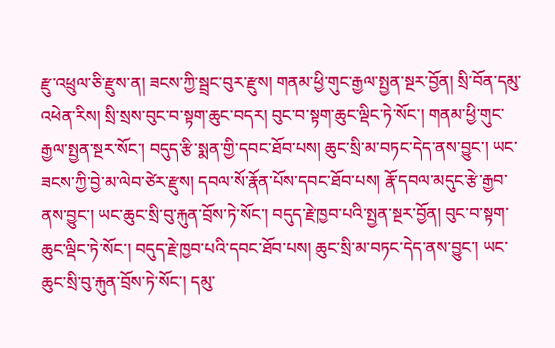རྫུ་འཕྲུལ་ཅི་རྫུས་ན། ཟངས་ཀྱི་སྦྲང་བུར་རྫུས། གནམ་ཕྱི་གུང་རྒྱལ་སྤྱན་སྔར་བྱོན། སྲི་བོན་དམུ་འཕེན་རིས། སྲི་སྲས་བུང་བ་སྟག་ཆུང་བདར། བུང་བ་སྟག་ཆུང་ལྡིང་ཏེ་སོང་། གནམ་ཕྱི་གུང་རྒྱལ་སྤྱན་སྔར་སོང་། བདུད་རྩི་སྨན་གྱི་དབང་ཐོབ་པས། ཆུང་སྲི་མ་བཏང་དེད་ནས་བྱུང་། ཡང་ཟངས་ཀྱི་བྱེ་མ་ལེབ་ཙེར་རྫུས། དབལ་སོ་རྣོན་པོས་དབང་ཐོབ་པས། རྣོ་དབལ་མདུང་རྩེ་རྒྱབ་ནས་བྱུང་། ཡང་ཆུང་སྲི་བུ་རྐུན་བྲོས་ཏེ་སོང་། བདུད་རྗེ་ཁྱབ་པའི་སྤྱན་སྔར་བྱོན། བུང་བ་སྟག་ཆུང་ལྡིང་ཏེ་སོང་། བདུད་རྗེ་ཁྱབ་པའི་དབང་ཐོབ་པས། ཆུང་སྲི་མ་བཏང་དེད་ནས་བྱུང་། ཡང་ཆུང་སྲི་བུ་རྐུན་བྲོས་ཏེ་སོང་། དམུ་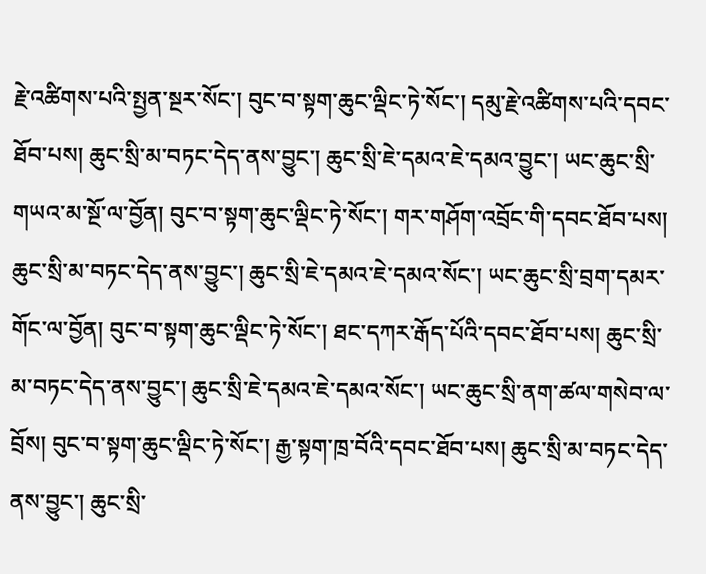རྗེ་འཚིགས་པའི་སྤྱན་སྔར་སོང་། བུང་བ་སྟག་ཆུང་ལྡིང་ཏེ་སོང་། དམུ་རྗེ་འཚིགས་པའི་དབང་ཐོབ་པས། ཆུང་སྲི་མ་བཏང་དེད་ནས་བྱུང་། ཆུང་སྲི་ཇེ་དམའ་ཇེ་དམའ་བྱུང་། ཡང་ཆུང་སྲི་གཡའ་མ་སྔོ་ལ་བྱོན། བུང་བ་སྟག་ཆུང་ལྡིང་ཏེ་སོང་། གར་གཤོག་འབྲོང་གི་དབང་ཐོབ་པས། ཆུང་སྲི་མ་བཏང་དེད་ནས་བྱུང་། ཆུང་སྲི་ཇེ་དམའ་ཇེ་དམའ་སོང་། ཡང་ཆུང་སྲི་བྲག་དམར་གོང་ལ་བྱོན། བུང་བ་སྟག་ཆུང་ལྡིང་ཏེ་སོང་། ཐང་དཀར་རྒོད་པོའི་དབང་ཐོབ་པས། ཆུང་སྲི་མ་བཏང་དེད་ནས་བྱུང་། ཆུང་སྲི་ཇེ་དམའ་ཇེ་དམའ་སོང་། ཡང་ཆུང་སྲི་ནག་ཚལ་གསེབ་ལ་བྲོས། བུང་བ་སྟག་ཆུང་ལྡིང་ཏེ་སོང་། རྒྱ་སྟག་ཁྲ་བོའི་དབང་ཐོབ་པས། ཆུང་སྲི་མ་བཏང་དེད་ནས་བྱུང་། ཆུང་སྲི་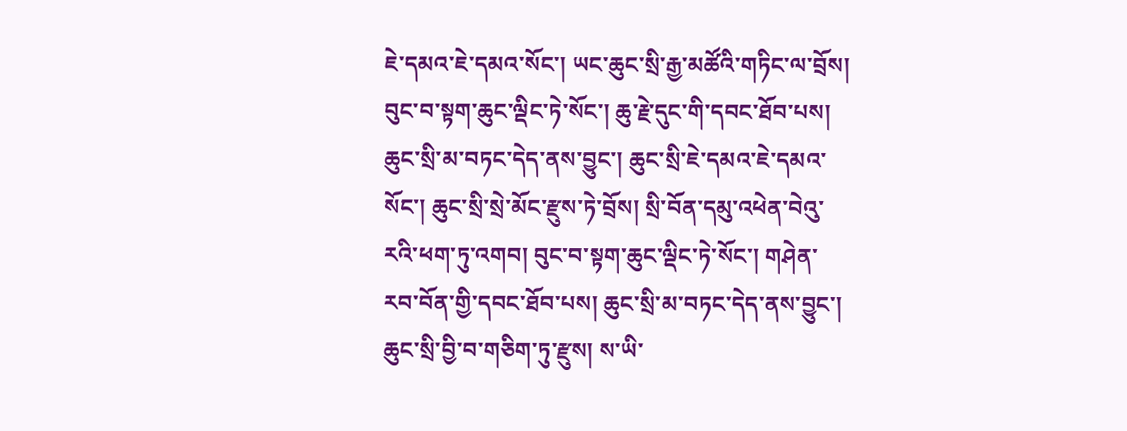ཇེ་དམའ་ཇེ་དམའ་སོང་། ཡང་ཆུང་སྲི་རྒྱ་མཚོའི་གཏིང་ལ་བྲོས། བུང་བ་སྟག་ཆུང་ལྡིང་ཏེ་སོང་། ཆུ་རྗེ་དུང་གི་དབང་ཐོབ་པས། ཆུང་སྲི་མ་བཏང་དེད་ནས་བྱུང་། ཆུང་སྲི་ཇེ་དམའ་ཇེ་དམའ་སོང་། ཆུང་སྲི་སྲེ་མོང་རྫུས་ཏེ་བྲོས། སྲི་བོན་དམུ་འཕེན་བེའུ་རའི་ཕག་ཏུ་འགབ། བུང་བ་སྟག་ཆུང་ལྡིང་ཏེ་སོང་། གཤེན་རབ་བོན་གྱི་དབང་ཐོབ་པས། ཆུང་སྲི་མ་བཏང་དེད་ནས་བྱུང་། ཆུང་སྲི་བྱི་བ་གཅིག་ཏུ་རྫུས། ས་ཡི་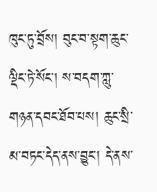ཁུང་ཏུ་བྲོས། བུང་བ་སྟག་ཆུང་ལྡིང་ཏེ་སོང་། ས་བདག་ཀླུ་གཉན་དབང་ཐོབ་པས། ཆུང་སྲི་མ་བཏང་དེད་ནས་བྱུང་། དེ་ནས་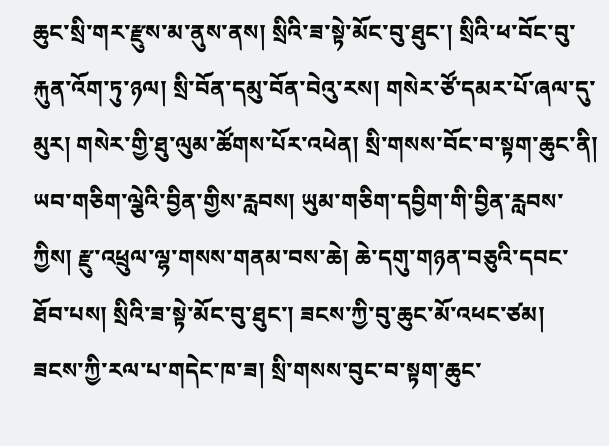ཆུང་སྲི་གར་རྫུས་མ་ནུས་ནས། སྲིའི་ཟ་སྟེ་མོང་བུ་ཐུང་། སྲིའི་ཕ་བོང་བུ་རྐུན་འོག་ཏུ་ཉལ། སྲི་བོན་དམུ་བོན་བེའུ་རས། གསེར་ཙོ་དམར་པོ་ཞལ་དུ་མུར། གསེར་གྱི་ཐུ་ལུམ་ཚོགས་པོར་འཕེན། སྲི་གསས་བོང་བ་སྟག་ཆུང་ནི། ཡབ་གཅིག་ལྕེའི་བྱིན་གྱིས་རླབས། ཡུམ་གཅིག་དབྱིག་གི་བྱིན་རླབས་ཀྱིས། རྫུ་འཕྲུལ་ལྷ་གསས་གནམ་བས་ཆེ། ཆེ་དགུ་གཉན་བཅུའི་དབང་ཐོབ་པས། སྲིའི་ཟ་སྟེ་མོང་བུ་ཐུང་། ཟངས་ཀྱི་བུ་ཆུང་མོ་འཕང་ཙམ། ཟངས་ཀྱི་རལ་པ་གདེང་ཁ་ཟ། སྲི་གསས་བུང་བ་སྟག་ཆུང་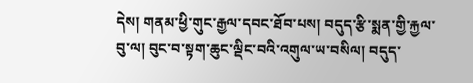དེས། གནམ་ཕྱི་གུང་རྒྱལ་དབང་ཐོབ་པས། བདུད་རྩི་སྨན་གྱི་རྐྱལ་བུ་ལ། བུང་བ་སྟག་ཆུང་ལྡིང་བའི་འགུལ་ཡ་བསིལ། བདུད་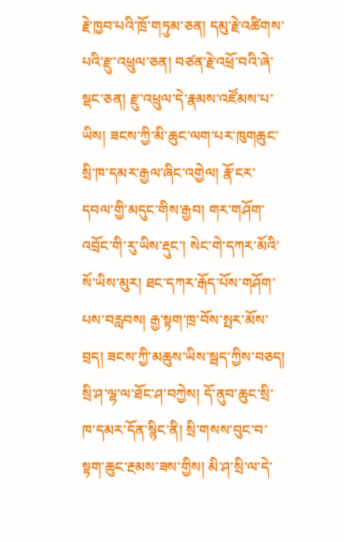རྗེ་ཁྱབ་པའི་ཁྲོ་གཏུམ་ཅན། དམུ་རྗེ་འཚིགས་པའི་རྫུ་འཕྲུལ་ཅན། བཙན་རྗེ་འཕྲོ་བའི་ཞེ་སྡང་ཅན། རྫུ་འཕྲུལ་དེ་རྣམས་འཛོམས་པ་ཡིས། ཟངས་ཀྱི་མི་ཆུང་ལག་པར་ཁུགཆུང་སྲི་ཁ་དམར་རྒྱལ་ཞིང་འགྱེལ། རྣོ་ངར་དབལ་གྱི་མདུང་གིས་རྒྱབ། གར་གཤོག་འབྲོང་གི་རུ་ཡིས་རྡུང་། སེང་གེ་དཀར་མོའི་སོ་ཡིས་མུར། ཐང་དཀར་རྒོད་པོས་གཤོག་པས་བརླབས། རྒྱ་སྟག་ཁྲ་བོས་སྤར་མོས་བྲད། ཟངས་ཀྱི་མཆུས་ཡིས་སྦད་ཀྱིས་བཅད། སྲི་ཤ་ལྷ་ལ་ཐོང་ཤ་བཀྱེས། དོ་ནུབ་ཆུང་སྲི་ཁ་དམར་དོན་སྙིང་ནི། སྲི་གསས་བུང་བ་སྟག་ཆུང་རྔམས་ཟས་གྱིས། མི་ཤ་སྲི་ལ་དེ་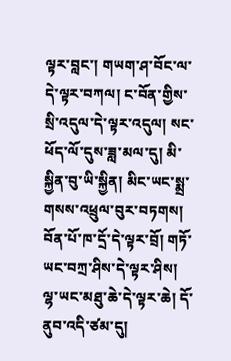ལྟར་བླང་། གཡག་ཤ་བོང་ལ་དེ་ལྟར་བཀལ། ང་བོན་གྱིས་སྲི་འདུལ་དེ་ལྟར་འདུལ། སང་ཕོད་ལོ་དུས་ཟླ་མལ་དུ། མི་སྐྱིན་བུ་ཡི་སྐྱིན། མིང་ཡང་སྨྲ་གསས་འཕྲུལ་བུར་བཏགས། བོན་པོ་ཁ་དྲོ་དེ་ལྟར་བྲོ། གཏོ་ཡང་བཀྲ་ཤིས་དེ་ལྟར་ཤིས། ལྷ་ཡང་མཐུ་ཆེ་དེ་ལྟར་ཆེ། དོ་ནུབ་འདི་ཙམ་དུ།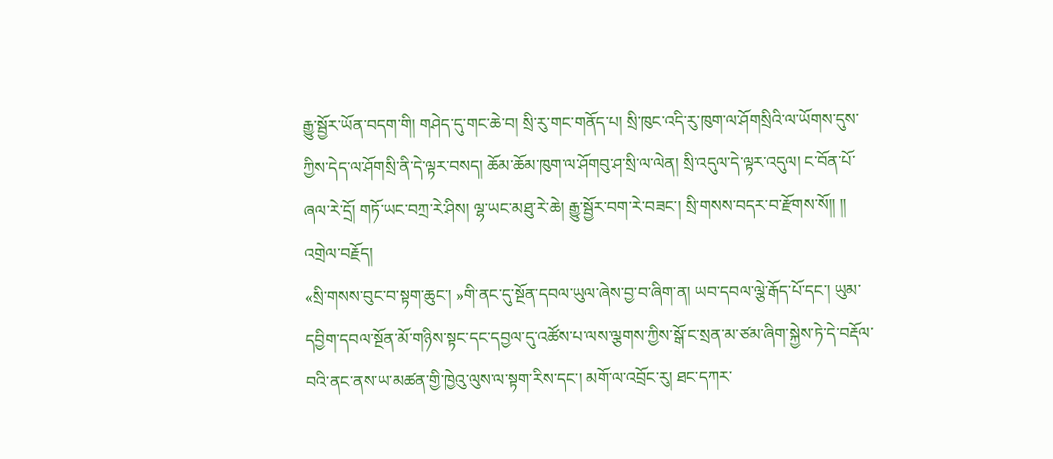རྒྱུ་སྦྱོར་ཡོན་བདག་གི། གཤེད་དུ་གང་ཆེ་བ། སྲི་རུ་གང་གནོད་པ། སྲི་ཁུང་འདི་རུ་ཁུག་ལ་ཤོགསྲིའི་ལ་ཡོགས་དུས་ཀྱིས་དེད་ལ་ཤོགསྲི་ནི་དེ་ལྟར་བསད། ཆོམ་ཆོམ་ཁུག་ལ་ཤོགབུ་ཤ་སྲི་ལ་ལེན། སྲི་འདུལ་དེ་ལྟར་འདུལ། ང་བོན་པོ་ཞལ་རེ་དྲོ། གཏོ་ཡང་བཀྲ་རེ་ཤིས། ལྷ་ཡང་མཐུ་རེ་ཆེ། རྒྱུ་སྦྱོར་བག་རེ་བཟང་། སྲི་གསས་བདར་བ་རྫོགས་སོ།། །།
འགྲེལ་བརྗོད།
«སྲི་གསས་བུང་བ་སྟག་ཆུང་། »གི་ནང་དུ་སྔོན་དབལ་ཡུལ་ཞེས་བྱ་བ་ཞིག་ན། ཡབ་དབལ་ལྕེ་རྒོད་པོ་དང་། ཡུམ་དབྱིག་དབལ་སྔོན་མོ་གཉིས་སྟང་དང་དབྱལ་དུ་འཚོས་པ་ལས་ལྕགས་ཀྱིས་སྒོ་ང་སྲན་མ་ཙམ་ཞིག་སྐྱེས་ཏེ་དེ་བརྡོལ་བའི་ནང་ནས་ཡ་མཚན་གྱི་ཁྱེའུ་ལུས་ལ་སྟག་རིས་དང་། མགོ་ལ་འབྲོང་རུ། ཐང་དཀར་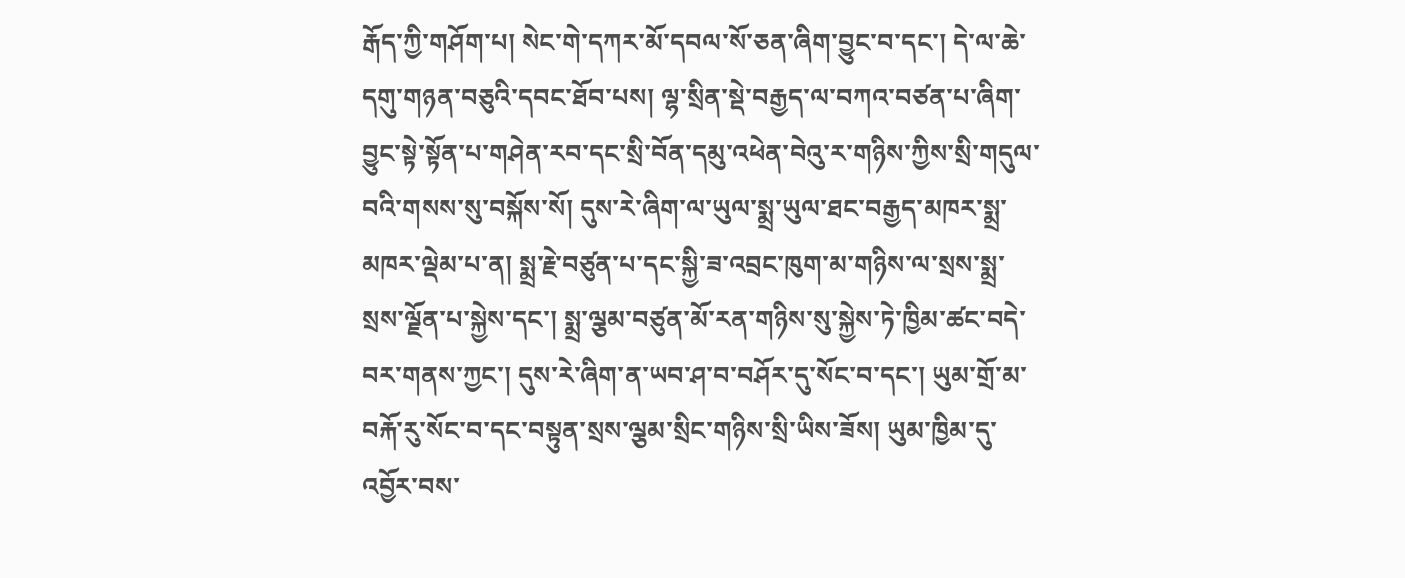རྒོད་ཀྱི་གཤོག་པ། སེང་གེ་དཀར་མོ་དབལ་སོ་ཅན་ཞིག་བྱུང་བ་དང་། དེ་ལ་ཆེ་དགུ་གཉན་བཅུའི་དབང་ཐོབ་པས། ལྷ་སྲིན་སྡེ་བརྒྱད་ལ་བཀའ་བཙན་པ་ཞིག་བྱུང་སྟེ་སྟོན་པ་གཤེན་རབ་དང་སྲི་བོན་དམུ་འཕེན་བེའུ་ར་གཉིས་ཀྱིས་སྲི་གདུལ་བའི་གསས་སུ་བསྐོས་སོ། དུས་རེ་ཞིག་ལ་ཡུལ་སྨྲ་ཡུལ་ཐང་བརྒྱད་མཁར་སྨྲ་མཁར་ལྡེམ་པ་ན། སྨྲ་རྗེ་བཙུན་པ་དང་སྐྱི་ཟ་འབྲང་ཁུག་མ་གཉིས་ལ་སྲས་སྨྲ་སྲས་ལྗོན་པ་སྐྱེས་དང་། སྨྲ་ལྕམ་བཙུན་མོ་རན་གཉིས་སུ་སྐྱེས་ཏེ་ཁྱིམ་ཚང་བདེ་བར་གནས་ཀྱང་། དུས་རེ་ཞིག་ན་ཡབ་ཤ་བ་བཤོར་དུ་སོང་བ་དང་། ཡུམ་གྲོ་མ་བརྐོ་རུ་སོང་བ་དང་བསྟུན་སྲས་ལྕམ་སྲིང་གཉིས་སྲི་ཡིས་ཟོས། ཡུམ་ཁྱིམ་དུ་འབྱོར་བས་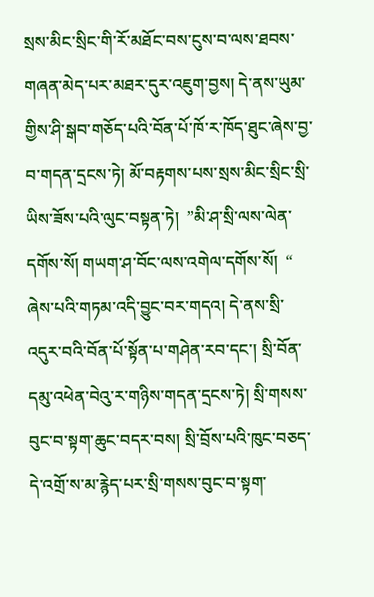སྲས་མིང་སྲིང་གི་རོ་མཐོང་བས་ངུས་བ་ལས་ཐབས་གཞན་མེད་པར་མཐར་དུར་འཇུག་བྱས། དེ་ནས་ཡུམ་གྱིས་ཤི་སྒབ་གཅོད་པའི་བོན་པོ་ཁོ་ར་ཁོད་ཐུང་ཞེས་བྱ་བ་གདན་དྲངས་ཏེ། མོ་བརྟགས་པས་སྲས་མིང་སྲིང་སྲི་ཡིས་ཟོས་པའི་ལུང་བསྟན་ཏེ།  ”མི་ཤ་སྲི་ལས་ལེན་དགོས་སོ། གཡག་ཤ་བོང་ལས་འགེལ་དགོས་སོ།  “ ཞེས་པའི་གཏམ་འདི་བྱུང་བར་གདའ། དེ་ནས་སྲི་འདུར་བའི་བོན་པོ་སྟོན་པ་གཤེན་རབ་དང་། སྲི་བོན་དམུ་འཕེན་བེའུ་ར་གཉིས་གདན་དྲངས་ཏེ། སྲི་གསས་བུང་བ་སྟག་ཆུང་བདར་བས། སྲི་བྲོས་པའི་ཁུང་བཅད་དེ་འགྲོ་ས་མ་རྙེད་པར་སྲི་གསས་བུང་བ་སྟག་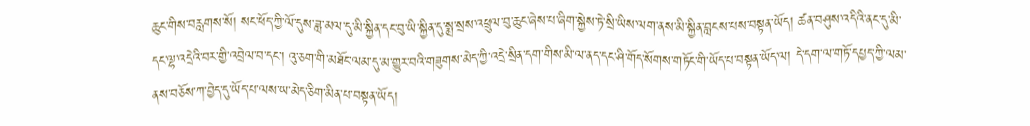ཆུང་གིས་བརླགས་སོ། སང་ཕོད་ཀྱི་ལོ་དུས་ཟླ་མལ་དུ་མི་སྐྱིན་དང་བུ་ཡི་སྐྱིན་དུ་སྨྲ་སྲས་འཕྲུལ་བུ་ཆུང་ཞེས་པ་ཞིག་སྐྱེས་ཏེ་སྲི་ཡིས་ལག་ནས་མི་སྐྱིན་བླངས་པས་བསྟན་ཡོད། ཚན་བཤུས་འདིའི་ནང་དུ་མི་དང་ལྷ་འདྲེའི་བར་གྱི་འབྲེལ་བ་དང་། འུ་ཅག་གི་མཐོང་ལམ་དུ་མ་གྱུར་བའི་གཟུགས་མེད་ཀྱི་འདྲེ་སྲིན་དག་གིས་མི་ལ་ནད་དང་ཤི་གོད་སོགས་གཏོང་གི་ཡོད་པ་བསྟན་ཡོད་ལ། དེ་དག་ལ་གཏོ་དཔྱད་ཀྱི་ལམ་ནས་བཅོས་ཀ་བྱེད་དུ་ཡོད་པ་ལས་ཡ་མེད་ཅིག་མིན་པ་བསྟན་ཡོད།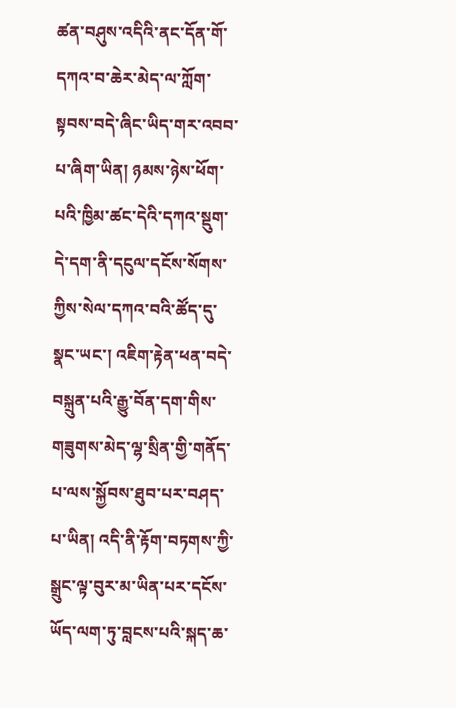ཚན་བཤུས་འདིའི་ནང་དོན་གོ་དཀའ་བ་ཆེར་མེད་ལ་ཀློག་སྟབས་བདེ་ཞིང་ཡིད་གར་འབབ་པ་ཞིག་ཡིན། ཉམས་ཉེས་ཕོག་པའི་ཁྱིམ་ཚང་དེའི་དཀའ་སྡུག་དེ་དག་ནི་དངུལ་དངོས་སོགས་ཀྱིས་སེལ་དཀའ་བའི་ཚོད་དུ་སྣང་ཡང་། འཇིག་རྟེན་ཕན་བདེ་བསྐྲུན་པའི་རྒྱུ་བོན་དག་གིས་གཟུགས་མེད་ལྷ་སྲིན་གྱི་གནོད་པ་ལས་སྐྱོབས་ཐུབ་པར་བཤད་པ་ཡིན། འདི་ནི་རྟོག་བཏགས་ཀྱི་སྒྲུང་ལྟ་བུར་མ་ཡིན་པར་དངོས་ཡོད་ལག་ཏུ་བླངས་པའི་སྐད་ཆ་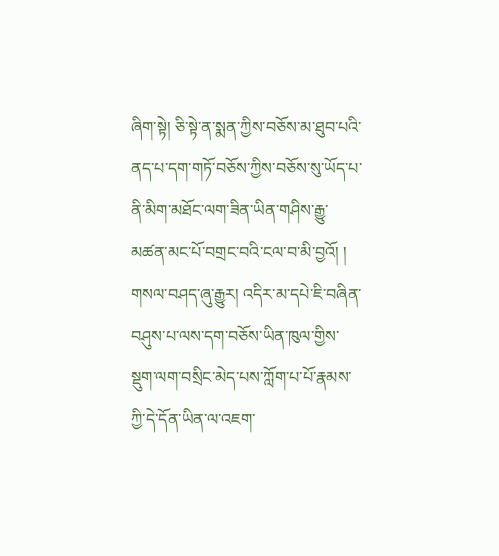ཞིག་སྟེ། ཅི་སྟེ་ན་སྨན་ཀྱིས་བཅོས་མ་ཐུབ་པའི་ནད་པ་དག་གཏོ་བཅོས་ཀྱིས་བཅོས་སུ་ཡོད་པ་ནི་མིག་མཐོང་ལག་ཟིན་ཡིན་གཤིས་རྒྱུ་མཚན་མང་པོ་བགྲང་བའི་ངལ་བ་མི་བྱའོ། །
གསལ་བཤད་ཞུ་རྒྱུར། འདིར་མ་དཔེ་ཇི་བཞིན་བཤུས་པ་ལས་དག་བཅོས་ཡིན་ཁུལ་གྱིས་སྡུག་ལག་བསྲིང་མེད་པས་ཀློག་པ་པོ་རྣམས་ཀྱི་དེ་དོན་ཡིན་ལ་འཇག་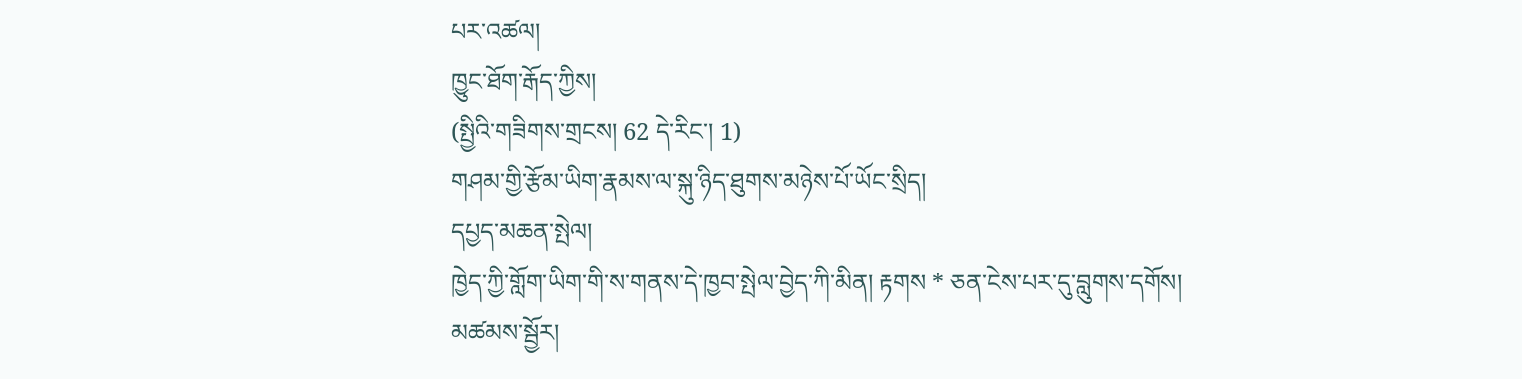པར་འཚལ།
ཁྱུང་ཐོག་རྒོད་ཀྱིས།
(སྤྱིའི་གཟིགས་གྲངས། 62 དེ་རིང་། 1)
གཤམ་གྱི་རྩོམ་ཡིག་རྣམས་ལ་སྐུ་ཉིད་ཐུགས་མཉེས་པོ་ཡོང་སྲིད།
དཔྱད་མཆན་སྤེལ།
ཁྱེད་ཀྱི་གློག་ཡིག་གི་ས་གནས་དེ་ཁྱབ་སྤེལ་བྱེད་ཀི་མིན། རྟགས * ཅན་ངེས་པར་དུ་བླུགས་དགོས།
མཚམས་སྦྱོར།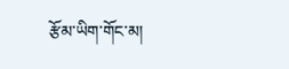རྩོམ་ཡིག་གོང་མ།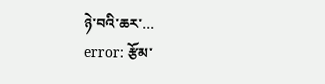ཉེ་བའི་ཆར་…
error: རྩོམ་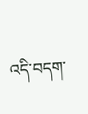འདི་བདག་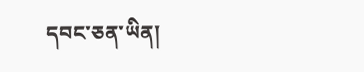དབང་ཅན་ཡིན།